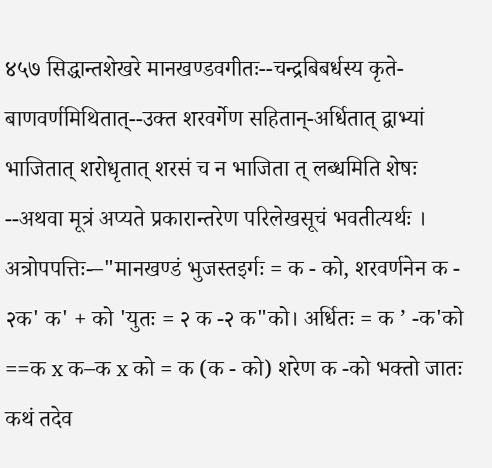४५७ सिद्धान्तशेखरे मानखण्डवगीतः--चन्द्रबिबर्धस्य कृते-बाणवर्णमिथितात्--उक्त शरवर्गेण सहितान्-अर्धितात् द्वाभ्यां भाजितात् शरोधृतात् शरसं च न भाजिता त् लब्धमिति शेषः --अथवा मूत्रं अप्यते प्रकारान्तरेण परिलेखसूचं भवतीत्यर्थः । अत्रोपपत्तिः-–"मानखण्डं भुजस्तइर्गः = क - को, शरवर्णनेन क - २क' क' + को 'युतः = २ क -२ क"को। अर्धितः = क ’ -क'को ==क x क–क x को = क (क - को) शरेण क -को भक्तो जातः कथं तदेव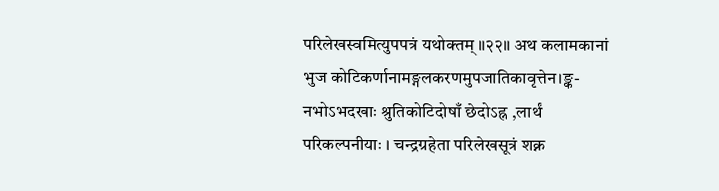परिलेखस्वमित्युपपत्रं यथोक्तम् ॥२२॥ अथ कलामकानां भुज कोटिकर्णानामङ्गलकरणमुपजातिकावृत्तेन।ङ्क- नभोऽभदखाः श्रुतिकोटिदोषाँ छेदोऽह्न ,लार्थं परिकल्पनीयाः । चन्द्रग्रहेता परिलेखसूत्रं शक्न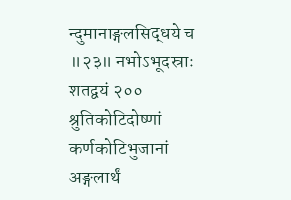न्दुमानाङ्गलसिद्धये च ॥२३॥ नभोऽभूदस्राः शतद्वयं २०० श्रुतिकोटिदोष्णां कर्णकोटिभुजानां अङ्गलार्थं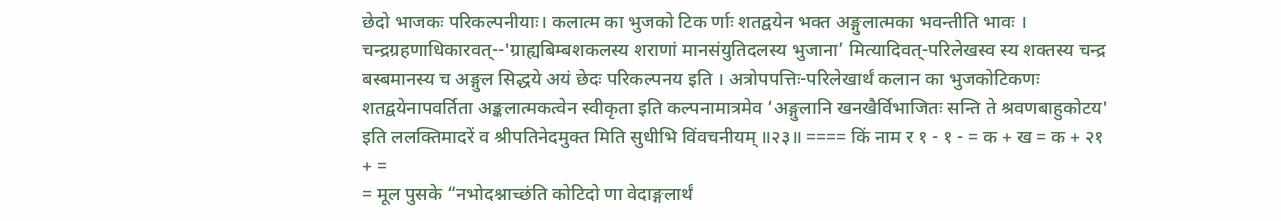छेदो भाजकः परिकल्पनीयाः। कलात्म का भुजको टिक र्णाः शतद्वयेन भक्त अङ्गुलात्मका भवन्तीति भावः । चन्द्रग्रहणाधिकारवत्--'ग्राह्यबिम्बशकलस्य शराणां मानसंयुतिदलस्य भुजाना’ मित्यादिवत्-परिलेखस्व स्य शक्तस्य चन्द्र बस्बमानस्य च अङ्गुल सिद्धये अयं छेदः परिकल्पनय इति । अत्रोपपत्तिः-परिलेखार्थं कलान का भुजकोटिकणः शतद्वयेनापवर्तिता अङ्कलात्मकत्वेन स्वीकृता इति कल्पनामात्रमेव ‘अङ्गुलानि खनखैर्विभाजितः सन्ति ते श्रवणबाहुकोटय' इति ललक्तिमादरें व श्रीपतिनेदमुक्त मिति सुधीभि विंवचनीयम् ॥२३॥ ==== किं नाम र १ - १ - = क + ख = क + २१ + =
= मूल पुसके “नभोदश्नाच्छंति कोटिदो णा वेदाङ्गलार्थं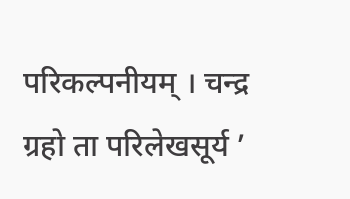परिकल्पनीयम् । चन्द्र ग्रहो ता परिलेखसूर्य ’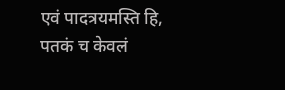एवं पादत्रयमस्ति हि, पतकं च केवलं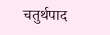चतुर्थपाद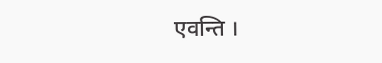एवन्ति ।